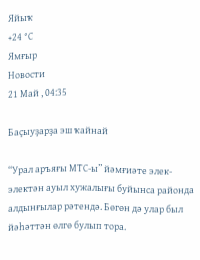Яйыҡ
+24 °С
Ямғыр
Новости
21 Май , 04:35

Баҫыуҙарҙа эш ҡайнай

“Урал аръяғы МТС-ы” йәмғиәте элек-электән ауыл хужалығы буйынса районда алдынғылар рәтендә. Бөгөн дә улар был йәһәттән өлгө булып тора.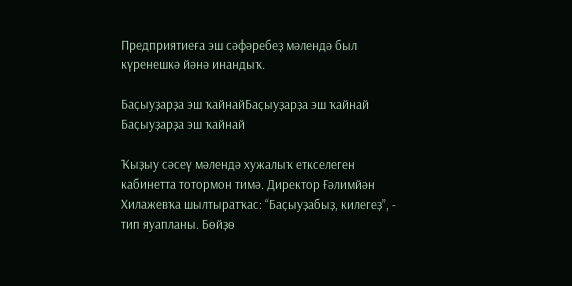Предприятиеға эш сәфәребеҙ мәлендә был күренешкә йәнә инандыҡ.

Баҫыуҙарҙа эш ҡайнайБаҫыуҙарҙа эш ҡайнай
Баҫыуҙарҙа эш ҡайнай

Ҡыҙыу сәсеү мәлендә хужалыҡ еткселеген кабинетта тотормон тимә. Директор Ғәлимйән Хилажевҡа шылтыратҡас: “Баҫыуҙабыҙ, килегеҙ”, - тип яуапланы. Бөйҙө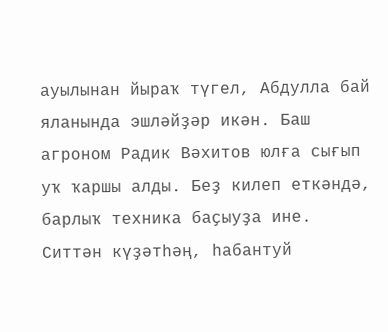ауылынан йыраҡ түгел, Абдулла бай яланында эшләйҙәр икән. Баш агроном Радик Вәхитов юлға сығып уҡ ҡаршы алды. Беҙ килеп еткәндә, барлыҡ техника баҫыуҙа ине. Ситтән күҙәтһәң, һабантуй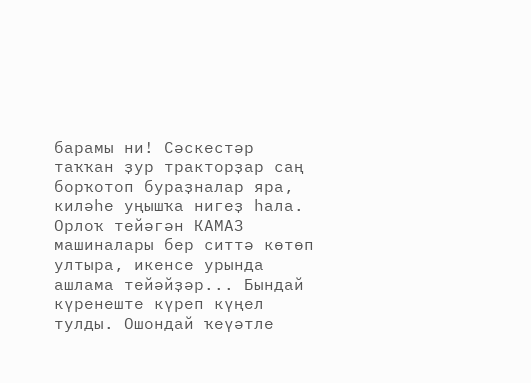барамы ни! Сәскестәр таҡҡан ҙур тракторҙар саң борҡотоп бураҙналар яра, киләһе уңышҡа нигеҙ һала. Орлоҡ тейәгән КАМАЗ машиналары бер ситтә көтөп ултыра, икенсе урында ашлама тейәйҙәр... Бындай күренеште күреп күңел тулды. Ошондай ҡеүәтле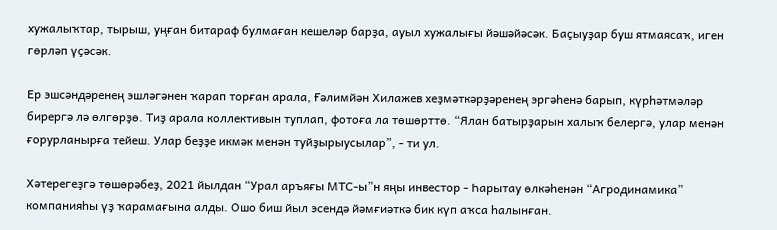хужалыҡтар, тырыш, уңған битараф булмаған кешеләр барҙа, ауыл хужалығы йәшәйәсәк. Баҫыуҙар буш ятмаясаҡ, иген гөрләп үҫәсәк.

Ер эшсәндәренең эшләгәнен ҡарап торған арала, Ғәлимйән Хилажев хеҙмәткәрҙәренең эргәһенә барып, күрһәтмәләр бирергә лә өлгөрҙө. Тиҙ арала коллективын туплап, фотоға ла төшөрттө. “Ялан батырҙарын халыҡ белергә, улар менән ғорурланырға тейеш. Улар беҙҙе икмәк менән туйҙырыусылар”, - ти ул.

Хәтерегеҙгә төшөрәбеҙ, 2021 йылдан “Урал аръяғы МТС-ы”н яңы инвестор - Һарытау өлкәһенән “Агродинамика” компанияһы үҙ ҡарамағына алды. Ошо биш йыл эсендә йәмғиәткә бик күп аҡса һалынған.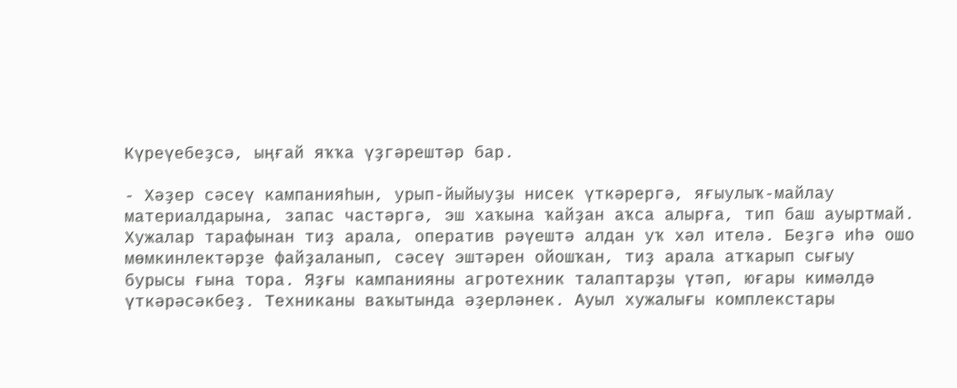Күреүебеҙсә, ыңғай яҡҡа үҙгәрештәр бар.

- Хәҙер сәсеү кампанияһын, урып-йыйыуҙы нисек үткәрергә, яғыулыҡ-майлау материалдарына, запас частәргә, эш хаҡына ҡайҙан аҡса алырға, тип баш ауыртмай. Хужалар тарафынан тиҙ арала, оператив рәүештә алдан уҡ хәл ителә. Беҙгә иһә ошо мөмкинлектәрҙе файҙаланып, сәсеү эштәрен ойошҡан, тиҙ арала атҡарып сығыу бурысы ғына тора. Яҙғы кампанияны агротехник талаптарҙы үтәп, юғары кимәлдә үткәрәсәкбеҙ. Техниканы ваҡытында әҙерләнек. Ауыл хужалығы комплекстары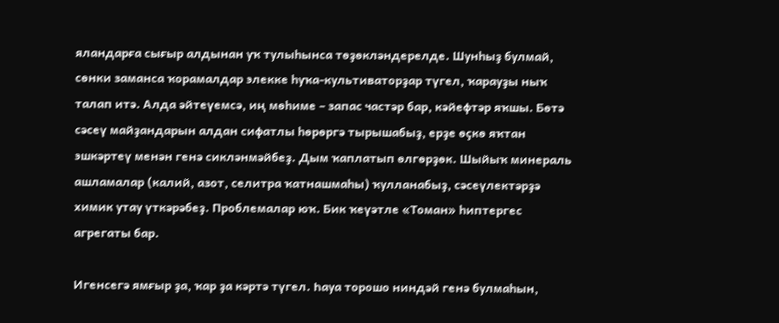яландарға сығыр алдынан уҡ тулыһынса төҙөкләндерелде. Шунһыҙ булмай, сөнки заманса ҡорамалдар элекке һуҡа-культиваторҙар түгел, ҡарауҙы ныҡ талап итә. Алда әйтеүемсә, иң мөһиме – запас частәр бар, кәйефтәр яҡшы. Бөтә сәсеү майҙандарын алдан сифатлы һөрөргә тырышабыҙ, ерҙе өҫкө яҡтан эшкәртеү менән генә сикләнмәйбеҙ. Дым ҡаплатып өлгөрҙөк. Шыйыҡ минераль ашламалар (калий, азот, селитра ҡатнашмаһы) ҡулланабыҙ, сәсеүлектәрҙә химик утау үткәрәбеҙ. Проблемалар юҡ. Бик ҡеүәтле «Томан» һиптергес агрегаты бар.

Игенсегә ямғыр ҙа, ҡар ҙа кәртә түгел. Һауа торошо ниндәй генә булмаһын,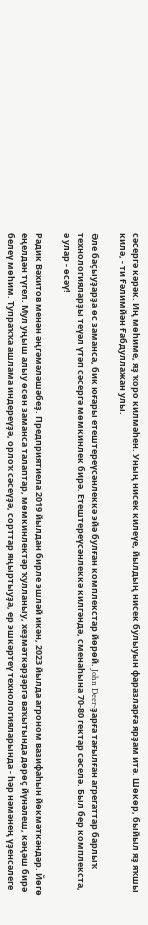сәсергә кәрәк. Иң мөһиме, яҙ ҡоро килмәһен. Уның нисек килеүе, йылдың нисек булыуын фаразларға ярҙам итә. Шөкөр, быйыл яҙ яҡшы килә, - ти Ғәлимйән Ғабдуллажан улы.

Әле баҫыуҙарҙа өс заманса, бик юғары етештереүсәнлеккә эйә булған комплекстар йөрөй. John Deer-ҙарға тағылған агрегаттар барлыҡ технологияларҙы теүәл үтәп сәсергә мөмкинлек бирә. Етештереүсәнлеккә килгәндә, сменаһына 70-80 гектар сәселә. Был бер комплекста, ә улар - өсәү!

Радик Вәхитов менән әңгәмәләшәбеҙ. Предприятиела 2019 йылдан бирле эшләй икән, 2023 йылда агроном вазифаһын йөкмәткәндәр. Йөгө еңелдән түгел. Мул уңыш алыу өсөн заманса талаптар, мөмкинлектәр ҡулланыу, хеҙмәткәрҙәргә ваҡытында дөрөҫ йүнәлеш, кәңәш бирә белеү мөһим. Тупраҡҡа ашлама индереүҙә, орлоҡ сәсеүҙә, сорттар яңыртыуҙа, ер эшкәртеү технологияларында - һәр нәмәнең үҙенсәлеге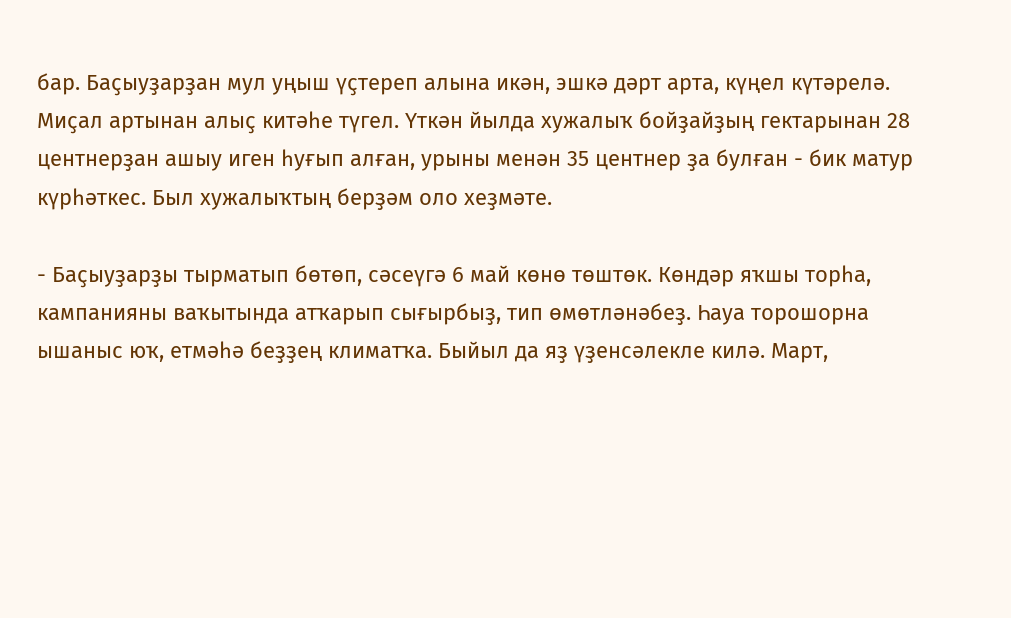бар. Баҫыуҙарҙан мул уңыш үҫтереп алына икән, эшкә дәрт арта, күңел күтәрелә. Миҫал артынан алыҫ китәһе түгел. Үткән йылда хужалыҡ бойҙайҙың гектарынан 28 центнерҙан ашыу иген һуғып алған, урыны менән 35 центнер ҙа булған - бик матур күрһәткес. Был хужалыҡтың берҙәм оло хеҙмәте.

- Баҫыуҙарҙы тырматып бөтөп, сәсеүгә 6 май көнө төштөк. Көндәр яҡшы торһа, кампанияны ваҡытында атҡарып сығырбыҙ, тип өмөтләнәбеҙ. Һауа торошорна ышаныс юҡ, етмәһә беҙҙең климатҡа. Быйыл да яҙ үҙенсәлекле килә. Март,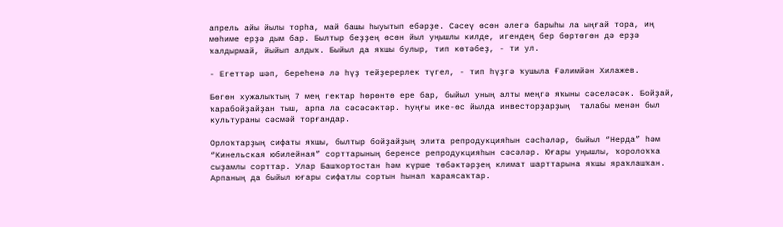апрель айы йылы торһа, май башы һыуытып ебәрҙе. Сәсеү өсөн әлегә барыһы ла ыңғай тора, иң мөһиме ерҙә дым бар. Былтыр беҙҙең өсөн йыл уңышлы килде, игендең бер бөртөгөн дә ерҙә ҡалдырмай, йыйып алдыҡ. Быйыл да яҡшы булыр, тип көтәбеҙ, - ти ул.

- Егеттәр шәп, береһенә лә һүҙ тейҙерерлек түгел, - тип һүҙгә ҡушыла Ғәлимйән Хилажев.

Бөгөн хужалыҡтың 7 мең гектар һөрөнтө ере бар, быйыл уның алты меңгә яҡыны сәселәсәк. Бойҙай, ҡарабойҙайҙан тыш, арпа ла сәсәсәктәр. Һуңғы ике-өс йылда инвесторҙарҙың  талабы менән был культураны сәсмәй торғандар.

Орлоҡтарҙың сифаты яҡшы, былтыр бойҙайҙың элита репродукцияһын сәсһәләр, быйыл “Нерда” һәм “Кинельская юбилейная” сорттарының беренсе репродукцияһын сәсәләр. Юғары уңышлы, ҡоролоҡҡа сыҙамлы сорттар. Улар Башҡортостан һәм күрше төбәктәрҙең климат шарттарына яҡшы яраҡлашҡан. Арпаның да быйыл юғары сифатлы сортын һынап ҡараясаҡтар.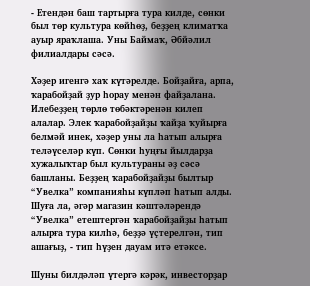- Етендән баш тартырға тура килде, сөнки был төр культура көйһөҙ, беҙҙең климатҡа ауыр яраҡлаша. Уны Баймаҡ, Әбйәлил филиалдары сәсә.

Хәҙер игенгә хаҡ күтәрелде. Бойҙайға, арпа, ҡарабойҙай ҙур һорау менән файҙалана. Илебеҙҙең төрлө төбәктәренән килеп алалар. Элек ҡарабойҙайҙы ҡайҙа ҡуйырға белмәй инек, хәҙер уны ла һатып алырға теләүселәр күп. Сөнки һуңғы йылдарҙа хужалыҡтар был культураны әҙ сәсә башланы. Беҙҙең ҡарабойҙайҙы былтыр “Увелка” компанияһы күпләп һатып алды. Шуға ла, әгәр магазин кәштәләрендә “Увелка” етештергән ҡарабойҙайҙы һатып алырға тура килһә, беҙҙә үҫтерелгән, тип ашағыҙ, - тип һүҙен дауам итә етәксе.

Шуны билдәләп үтергә кәрәк, инвесторҙар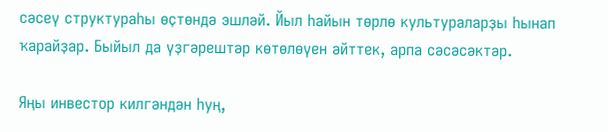сәсеү структураһы өҫтөндә эшләй. Йыл һайын төрлө культураларҙы һынап ҡарайҙар. Быйыл да үҙгәрештәр көтөлөүен әйттек, арпа сәсәсәктәр.

Яңы инвестор килгәндән һуң,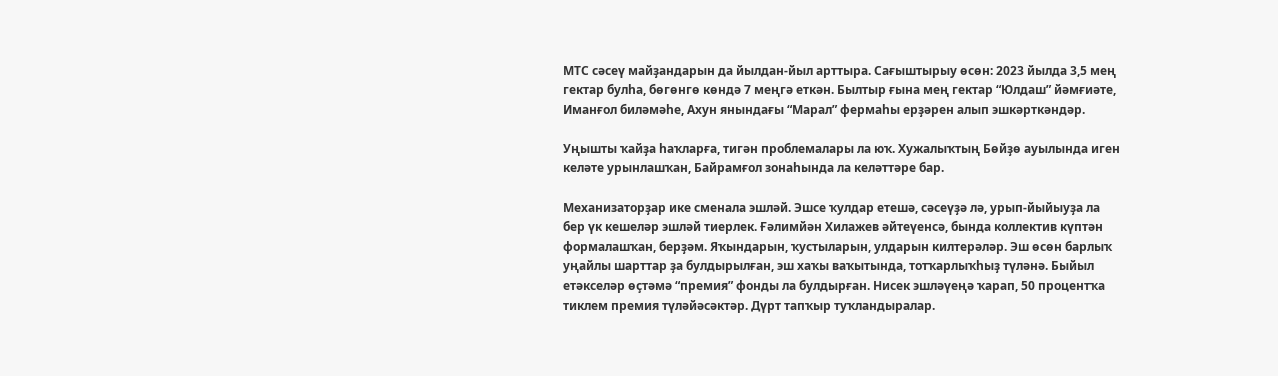МТС сәсеү майҙандарын да йылдан-йыл арттыра. Сағыштырыу өсөн: 2023 йылда 3,5 мең гектар булһа, бөгөнгө көндә 7 меңгә еткән. Былтыр ғына мең гектар “Юлдаш” йәмғиәте, Иманғол биләмәһе, Ахун янындағы “Марал” фермаһы ерҙәрен алып эшкәрткәндәр.

Уңышты ҡайҙа һаҡларға, тигән проблемалары ла юҡ. Хужалыҡтың Бөйҙө ауылында иген келәте урынлашҡан, Байрамғол зонаһында ла келәттәре бар.

Механизаторҙар ике сменала эшләй. Эшсе ҡулдар етешә, сәсеүҙә лә, урып-йыйыуҙа ла бер үк кешеләр эшләй тиерлек. Ғәлимйән Хилажев әйтеүенсә, бында коллектив күптән формалашҡан, берҙәм. Яҡындарын, ҡустыларын, улдарын килтерәләр. Эш өсөн барлыҡ уңайлы шарттар ҙа булдырылған, эш хаҡы ваҡытында, тотҡарлыҡһыҙ түләнә. Быйыл етәкселәр өҫтәмә “премия” фонды ла булдырған. Нисек эшләүеңә ҡарап, 50 процентҡа тиклем премия түләйәсәктәр. Дүрт тапҡыр туҡландыралар.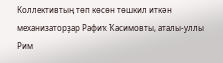Коллективтың төп көсөн төшкил иткән механизаторҙар Рафиҡ Ҡасимовты, аталы-уллы Рим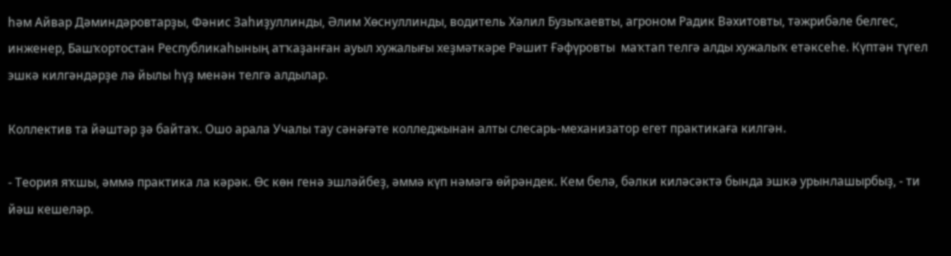һәм Айвар Дәминдәровтарҙы, Фәнис Заһиҙуллинды, Әлим Хөснуллинды, водитель Хәлил Бузыҡаевты, агроном Радик Вәхитовты, тәжрибәле белгес, инженер, Башҡортостан Республикаһының атҡаҙанған ауыл хужалығы хеҙмәткәре Рәшит Ғәфүровты  маҡтап телгә алды хужалыҡ етәксеһе. Күптән түгел эшкә килгәндәрҙе лә йылы һүҙ менән телгә алдылар.

Коллектив та йәштәр ҙә байтаҡ. Ошо арала Учалы тау сәнәғәте колледжынан алты слесарь-механизатор егет практикаға килгән.

- Теория яҡшы, әммә практика ла кәрәк. Өс көн генә эшләйбеҙ, әммә күп нәмәгә өйрәндек. Кем белә, бәлки киләсәктә бында эшкә урынлашырбыҙ, - ти йәш кешеләр.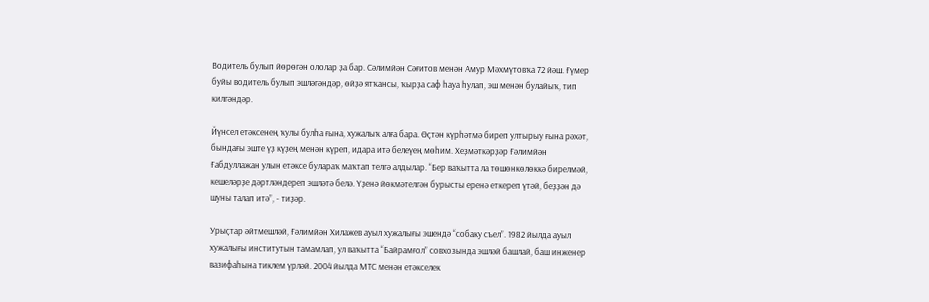Водитель булып йөрөгән ололар ҙа бар. Сәлимйән Сәғитов менән Амур Мәхмүтовҡа 72 йәш. Ғүмер буйы водитель булып эшләгәндәр, өйҙә ятҡансы, ҡырҙа саф һауа һулап, эш менән булайыҡ, тип килгәндәр.

Йүнсел етәксенең ҡулы булһа ғына, хужалыҡ алға бара. Өҫтән күрһәтмә биреп ултырыу ғына рәхәт, бындағы эште үҙ күҙең менән күреп, идара итә белеүең мөһим. Хеҙмәткәрҙәр Ғәлимйән Ғабдуллажан улын етәксе булараҡ маҡтап телгә алдылар. “Бер ваҡытта ла төшөнкөлөккә бирелмәй, кешеләрҙе дәртләндереп эшләтә белә. Үҙенә йөкмәтелгән бурысты еренә еткереп үтәй, беҙҙән дә шуны талап итә”, - тиҙәр.

Урыҫтар әйтмешләй, Ғәлимйән Хилажев ауыл хужалығы эшендә “собаку съел”. 1982 йылда ауыл хужалығы институтын тамамлап, ул ваҡытта “Байрамғол” совхозында эшләй башлай, баш инженер вазифаһына тиклем үрләй. 2004 йылда МТС менән етәкселек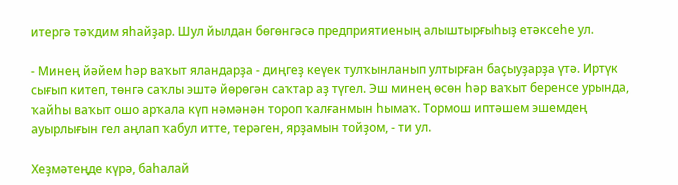итергә тәҡдим яһайҙар. Шул йылдан бөгөнгәсә предприятиеның алыштырғыһыҙ етәксеһе ул.

- Минең йәйем һәр ваҡыт яландарҙа - диңгеҙ кеүек тулҡынланып ултырған баҫыуҙарҙа үтә. Иртүк сығып китеп, төнгә саҡлы эштә йөрөгән саҡтар аҙ түгел. Эш минең өсөн һәр ваҡыт беренсе урында, ҡайһы ваҡыт ошо арҡала күп нәмәнән тороп ҡалғанмын һымаҡ. Тормош иптәшем эшемдең ауырлығын гел аңлап ҡабул итте, терәген, ярҙамын тойҙом, - ти ул.

Хеҙмәтеңде күрә, баһалай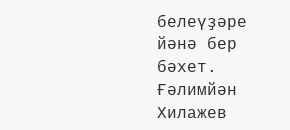белеүҙәре йәнә бер бәхет. Ғәлимйән Хилажев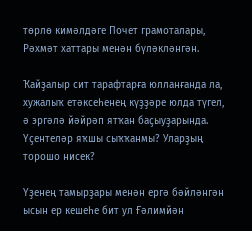төрлө кимәлдәге Почет грамоталары, Рәхмәт хаттары менән бүләкләнгән.

Ҡайҙалыр сит тарафтарға юлланғанда ла, хужалыҡ етәксеһенең күҙҙәре юлда түгел, ә эргәлә йәйрәп ятҡан баҫыуҙарында. Үҫентеләр яҡшы сыҡҡанмы? Уларҙың торошо нисек?

Үҙенең тамырҙары менән ергә бәйләнгән ысын ер кешеһе бит ул Ғәлимйән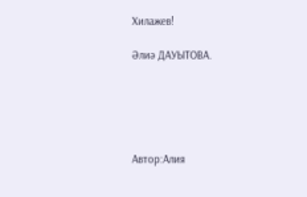Хилажев!

Әлиә ДАУЫТОВА.





Автор:Алия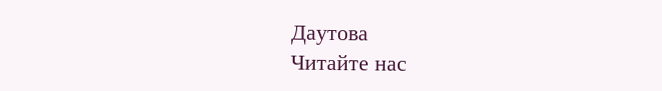Даутова
Читайте нас